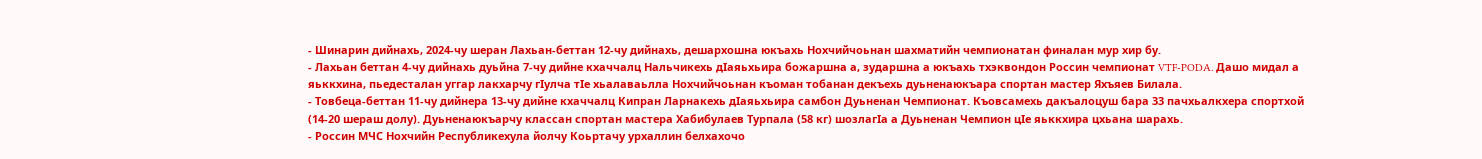- Шинарин дийнахь, 2024-чу шеран Лахьан-беттан 12-чу дийнахь, дешархошна юкъахь Нохчийчоьнан шахматийн чемпионатан финалан мур хир бу.
- Лахьан беттан 4-чу дийнахь дуьйна 7-чу дийне кхаччалц Нальчикехь дIаяьхьира божаршна а, зударшна а юкъахь тхэквондон Россин чемпионат VTF-PODA. Дашо мидал а яьккхина, пьедесталан уггар лакхарчу гIулча тIе хьалаваьлла Нохчийчоьнан къоман тобанан декъехь дуьненаюкъара спортан мастер Яхъяев Билала.
- Товбеца-беттан 11-чу дийнера 13-чу дийне кхаччалц Кипран Ларнакехь дIаяьхьира самбон Дуьненан Чемпионат. Къовсамехь дакъалоцуш бара 33 пачхьалкхера спортхой (14-20 шераш долу). Дуьненаюкъарчу классан спортан мастера Хабибулаев Турпала (58 кг) шозлагIа а Дуьненан Чемпион цIе яьккхира цхьана шарахь.
- Россин МЧС Нохчийн Республикехула йолчу Коьртачу урхаллин белхахочо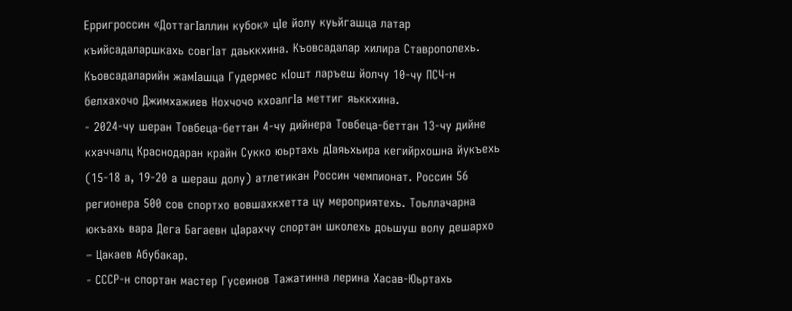Ерригроссин «ДоттагIаллин кубок» цIе йолу куьйгашца латар къийсадаларшкахь совгIат даьккхина. Къовсадалар хилира Ставрополехь. Къовсадаларийн жамIашца Гудермес кIошт ларъеш йолчу 10-чу ПСЧ-н белхахочо Джимхажиев Нохчочо кхоалгIа меттиг яьккхина.
- 2024-чу шеран Товбеца-беттан 4-чу дийнера Товбеца-беттан 13-чу дийне кхаччалц Краснодаран крайн Сукко юьртахь дIаяьхьира кегийрхошна йукъехь (15-18 а, 19-20 а шераш долу) атлетикан Россин чемпионат. Россин 56 регионера 500 сов спортхо вовшахкхетта цу мероприятехь. Тоьллачарна юкъахь вара Дега Багаевн цIарахчу спортан школехь доьшуш волу дешархо – Цакаев Абубакар.
- СССР-н спортан мастер Гусеинов Тажатинна лерина Хасав-Юьртахь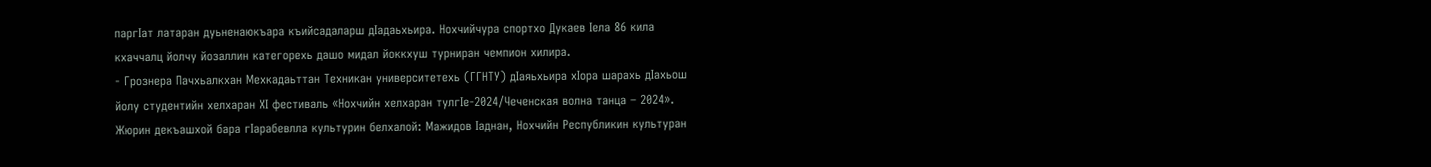паргIат латаран дуьненаюкъара къийсадаларш дIадаьхьира. Нохчийчура спортхо Дукаев Iела 86 кила кхаччалц йолчу йозаллин категорехь дашо мидал йоккхуш турниран чемпион хилира.
- Грознера Пачхьалкхан Мехкадаьттан Техникан университетехь (ГГНТУ) дIаяьхьира хIора шарахь дIахьош йолу студентийн хелхаран XI фестиваль «Нохчийн хелхаран тулгIе-2024/Чеченская волна танца – 2024». Жюрин декъашхой бара гIарабевлла культурин белхалой: Мажидов Iаднан, Нохчийн Республикин культуран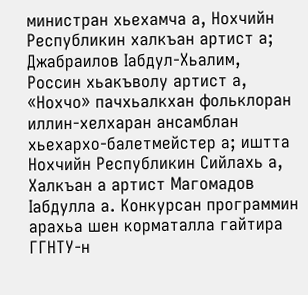министран хьехамча а, Нохчийн Республикин халкъан артист а; Джабраилов Iабдул-Хьалим, Россин хьакъволу артист а, «Нохчо» пачхьалкхан фольклоран иллин-хелхаран ансамблан хьехархо-балетмейстер а; иштта Нохчийн Республикин Сийлахь а, Халкъан а артист Магомадов Iабдулла а. Конкурсан программин арахьа шен корматалла гайтира ГГНТУ-н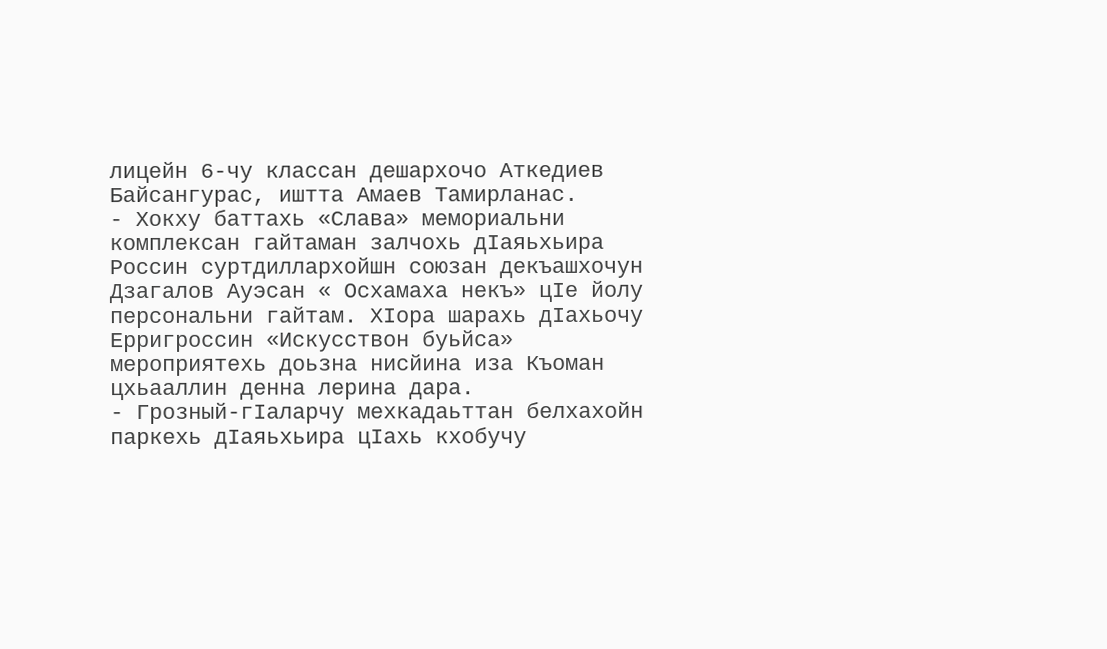лицейн 6-чу классан дешархочо Аткедиев Байсангурас, иштта Амаев Тамирланас.
- Хокху баттахь «Слава» мемориальни комплексан гайтаман залчохь дIаяьхьира Россин суртдиллархойшн союзан декъашхочун Дзагалов Ауэсан « Осхамаха некъ» цIе йолу персональни гайтам. ХIора шарахь дIахьочу Ерригроссин «Искусствон буьйса» мероприятехь доьзна нисйина иза Къоман цхьааллин денна лерина дара.
- Грозный-гIаларчу мехкадаьттан белхахойн паркехь дIаяьхьира цIахь кхобучу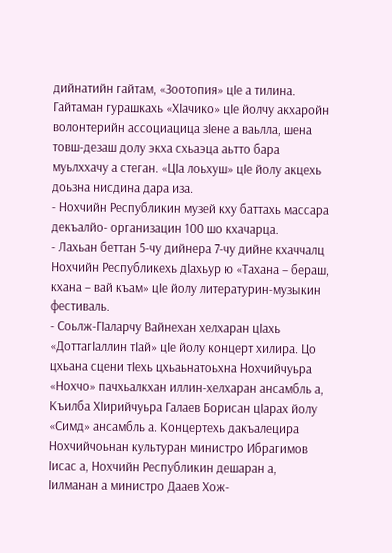дийнатийн гайтам, «Зоотопия» цIе а тилина. Гайтаман гурашкахь «ХIачико» цIе йолчу акхаройн волонтерийн ассоциацица зIене а ваьлла, шена товш-дезаш долу экха схьаэца аьтто бара муьлххачу а стеган. «ЦIа лоьхуш» цIе йолу акцехь доьзна нисдина дара иза.
- Нохчийн Республикин музей кху баттахь массара декъалйо- организацин 100 шо кхачарца.
- Лахьан беттан 5-чу дийнера 7-чу дийне кхаччалц Нохчийн Республикехь дIахьур ю «Тахана – бераш, кхана – вай къам» цIе йолу литературин-музыкин фестиваль.
- Соьлж-ГIаларчу Вайнехан хелхаран цIахь «ДоттагIаллин тIай» цIе йолу концерт хилира. Цо цхьана сцени тIехь цхьаьнатоьхна Нохчийчуьра «Нохчо» пачхьалкхан иллин-хелхаран ансамбль а, Къилба ХIирийчуьра Галаев Борисан цIарах йолу «Симд» ансамбль а. Концертехь дакъалецира Нохчийчоьнан культуран министро Ибрагимов Iисас а, Нохчийн Республикин дешаран а, Iилманан а министро Дааев Хож-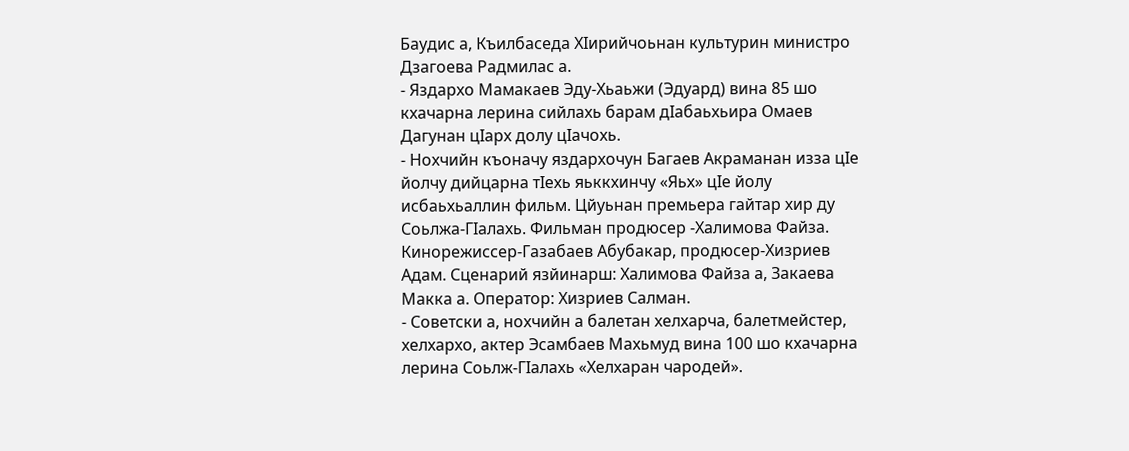Баудис а, Къилбаседа ХIирийчоьнан культурин министро Дзагоева Радмилас а.
- Яздархо Мамакаев Эду-Хьаьжи (Эдуард) вина 85 шо кхачарна лерина сийлахь барам дIабаьхьира Омаев Дагунан цIарх долу цIачохь.
- Нохчийн къоначу яздархочун Багаев Акраманан изза цIе йолчу дийцарна тIехь яьккхинчу «Яьх» цIе йолу исбаьхьаллин фильм. Цйуьнан премьера гайтар хир ду Соьлжа-ГIалахь. Фильман продюсер -Халимова Файза. Кинорежиссер-Газабаев Абубакар, продюсер-Хизриев Адам. Сценарий язйинарш: Халимова Файза а, Закаева Макка а. Оператор: Хизриев Салман.
- Советски а, нохчийн а балетан хелхарча, балетмейстер, хелхархо, актер Эсамбаев Махьмуд вина 100 шо кхачарна лерина Соьлж-ГIалахь «Хелхаран чародей».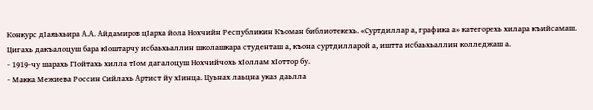Конкурс дIаяьхьира А.А. Айдамиров цIарха йола Нохчийн Республикин Къоман библиотекехь. «Суртдиллар а, графика а» категорехь хилара къийсамаш. Цигахь дакъалоцуш бара кIоштарчу исбаьхьаллин школашкара студенташ а, къона суртдилларой а, иштта исбаьхьаллин колледжаш а.
- 1919-чу шарахь ГIойтахь хилла тIом дагалоцуш Нохчийчохь хIоллам хIоттор бу.
- Макка Межиева Россин Сийлахь Артист йу хIинца. Цуьнах лаьцна указ даьлла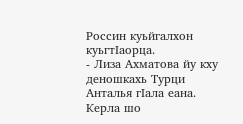Россин куьйгалхон куьгтIаорца.
- Лиза Ахматова йу кху деношкахь Турци Анталья гIала еана. Керла шо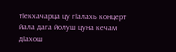тIекхачарца цу гIалахь концерт йала дага йолуш цуна кечам дIахош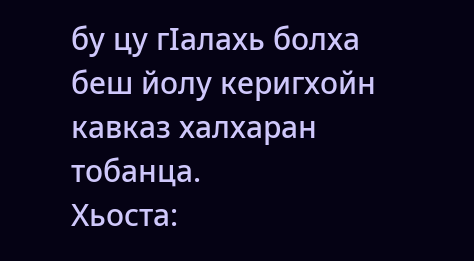бу цу гIалахь болха беш йолу керигхойн кавказ халхаран тобанца.
Хьоста: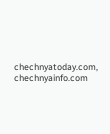chechnyatoday.com, chechnyainfo.com